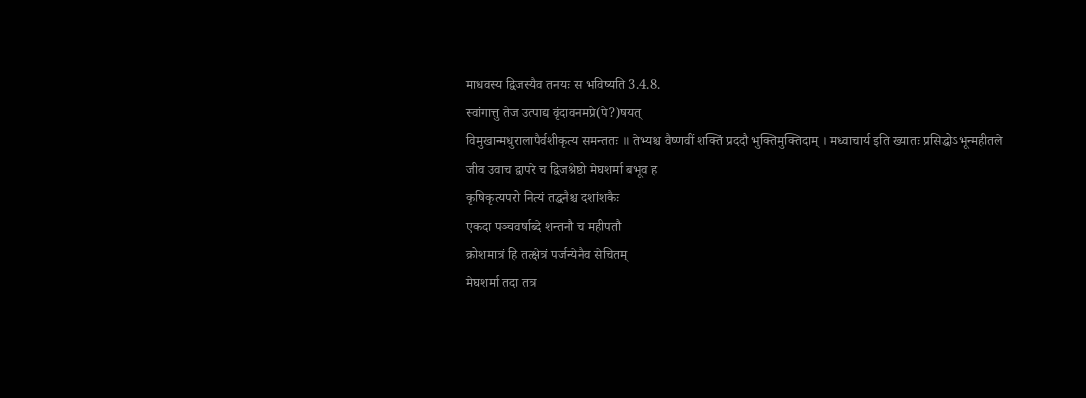माधवस्य द्विजस्यैव तनयः स भविष्यति 3.4.8.
स्वांगात्तु तेज उत्पाद्य वृंदावनमप्रे(पे?)षयत्
विमुखान्मधुरालापैर्वशीकृत्य समन्ततः ॥ तेभ्यश्च वैष्णवीं शक्तिं प्रददौ भुक्तिमुक्तिदाम् । मध्वाचार्य इति ख्यातः प्रसिद्धोऽभून्महीतले
जीव उवाच द्वापरे च द्विजश्रेष्ठो मेघशर्मा बभूव ह
कृषिकृत्यपरो नित्यं तद्धनैश्च दशांशकैः
एकदा पञ्चवर्षाब्दे शन्तनौ च महीपतौ
क्रोशमात्रं हि तत्क्षेत्रं पर्जन्येनैव सेचितम्
मेघशर्मा तदा तत्र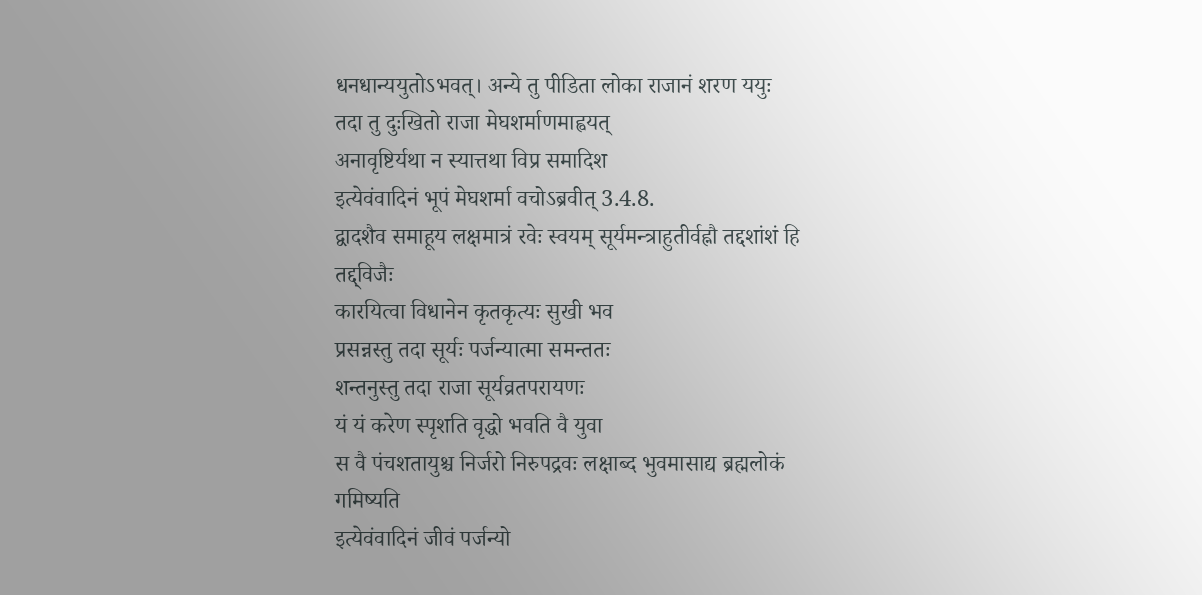धनधान्ययुतोऽभवत्। अन्ये तु पीडिता लोका राजानं शरण ययुः
तदा तु दुःखितो राजा मेघशर्माणमाह्वयत्
अनावृष्टिर्यथा न स्यात्तथा विप्र समादिश
इत्येवंवादिनं भूपं मेघशर्मा वचोऽब्रवीत् 3.4.8.
द्वादशैव समाहूय लक्षमात्रं रवेः स्वयम् सूर्यमन्त्राहुतीर्वह्नौ तद्दशांशं हि तद्द्विजैः
कारयित्वा विधानेन कृतकृत्यः सुखी भव
प्रसन्नस्तु तदा सूर्यः पर्जन्यात्मा समन्ततः
शन्तनुस्तु तदा राजा सूर्यव्रतपरायणः
यं यं करेण स्पृशति वृद्धो भवति वै युवा
स वै पंचशतायुश्च निर्जरो निरुपद्रवः लक्षाब्द भुवमासाद्य ब्रह्मलोकं गमिष्यति
इत्येवंवादिनं जीवं पर्जन्यो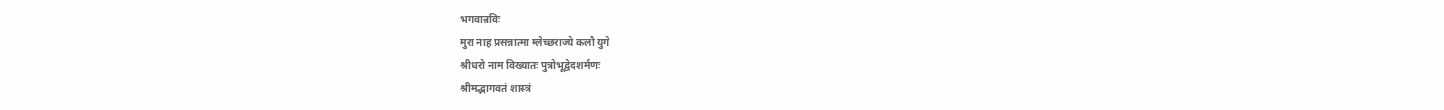भगवान्रविः
मुरा नाह प्रसन्नात्मा म्लेच्छराज्ये कलौ युगे
श्रीधरो नाम विख्यातः पुत्रोभूद्वेदशर्मणः
श्रीमद्भागवतं शास्त्रं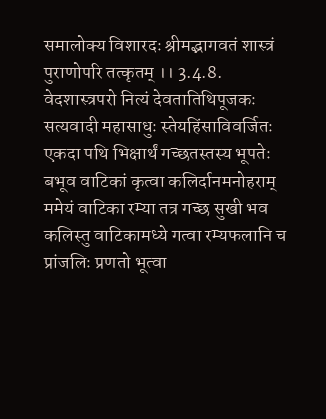समालोक्य विशारदः श्रीमद्भागवतं शास्त्रं पुराणोपरि तत्कृतम् ।। 3.4.8.
वेदशास्त्रपरो नित्यं देवतातिथिपूजकः
सत्यवादी महासाधुः स्तेयहिंसाविवर्जितः
एकदा पथि भिक्षार्थं गच्छतस्तस्य भूपतेः
बभूव वाटिकां कृत्वा कलिर्दानमनोहराम्
ममेयं वाटिका रम्या तत्र गच्छ सुखी भव
कलिस्तु वाटिकामध्ये गत्वा रम्यफलानि च
प्रांजलिः प्रणतो भूत्वा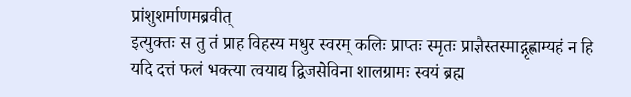प्रांशुशर्माणमब्रवीत्
इत्युक्तः स तु तं प्राह विहस्य मधुर स्वरम् कलिः प्राप्तः स्मृतः प्राज्ञैस्तस्माद्गृह्णाम्यहं न हि
यदि दत्तं फलं भक्त्या त्वयाद्य द्विजसेविना शालग्रामः स्वयं ब्रह्म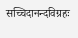सच्चिदानन्दविग्रहः